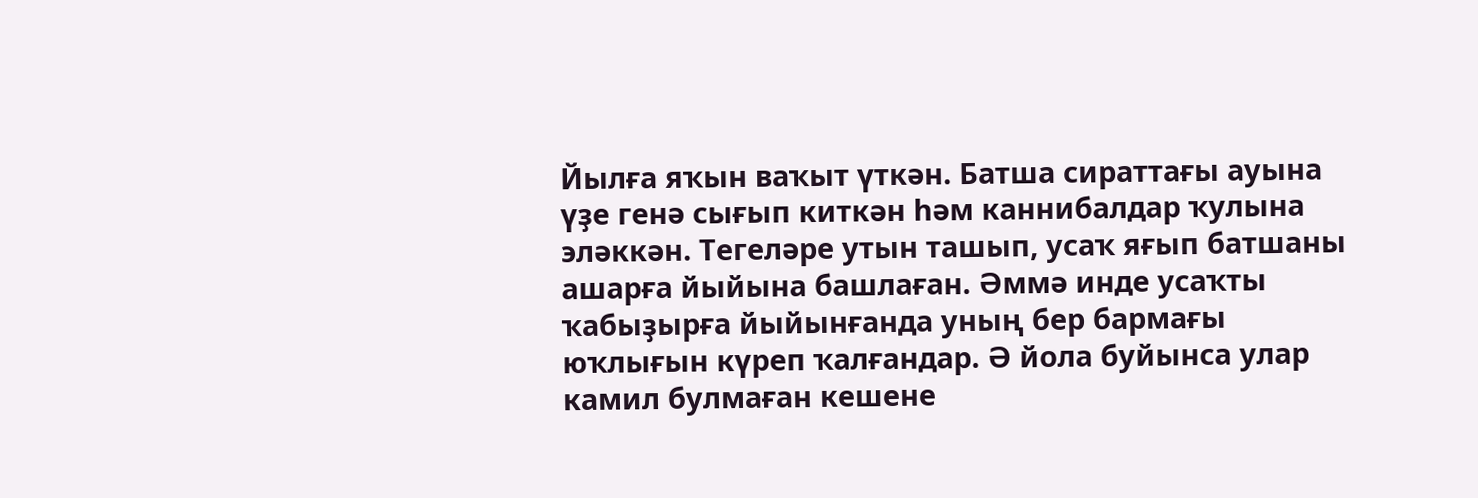Йылға яҡын ваҡыт үткән. Батша сираттағы ауына үҙе генә сығып киткән һәм каннибалдар ҡулына эләккән. Тегеләре утын ташып, усаҡ яғып батшаны ашарға йыйына башлаған. Әммә инде усаҡты ҡабыҙырға йыйынғанда уның бер бармағы юҡлығын күреп ҡалғандар. Ә йола буйынса улар камил булмаған кешене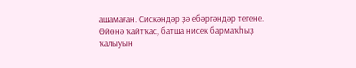ашамаған. Сискәндәр ҙә ебәргәндәр тегене.
Өйөнә ҡайтҡас, батша нисек бармаҡһыҙ ҡалыуын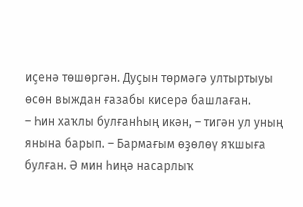иҫенә төшөргән. Дуҫын төрмәгә ултыртыуы өсөн выждан ғазабы кисерә башлаған.
– Һин хаҡлы булғанһың икән, – тигән ул уның янына барып. – Бармағым өҙөлөү яҡшыға булған. Ә мин һиңә насарлыҡ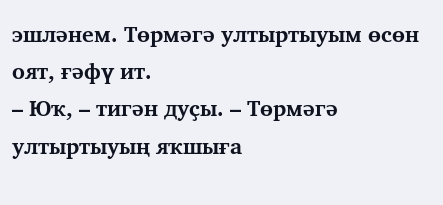эшләнем. Төрмәгә ултыртыуым өсөн оят, ғәфү ит.
– Юҡ, – тигән дуҫы. – Төрмәгә ултыртыуың яҡшыға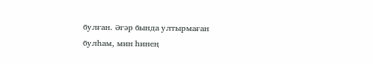булған. Әгәр бында ултырмаған булһам, мин һинең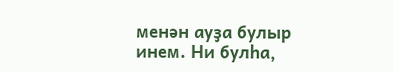менән ауҙа булыр инем. Ни булһа,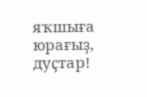яҡшыға юрағыҙ, дуҫтар!